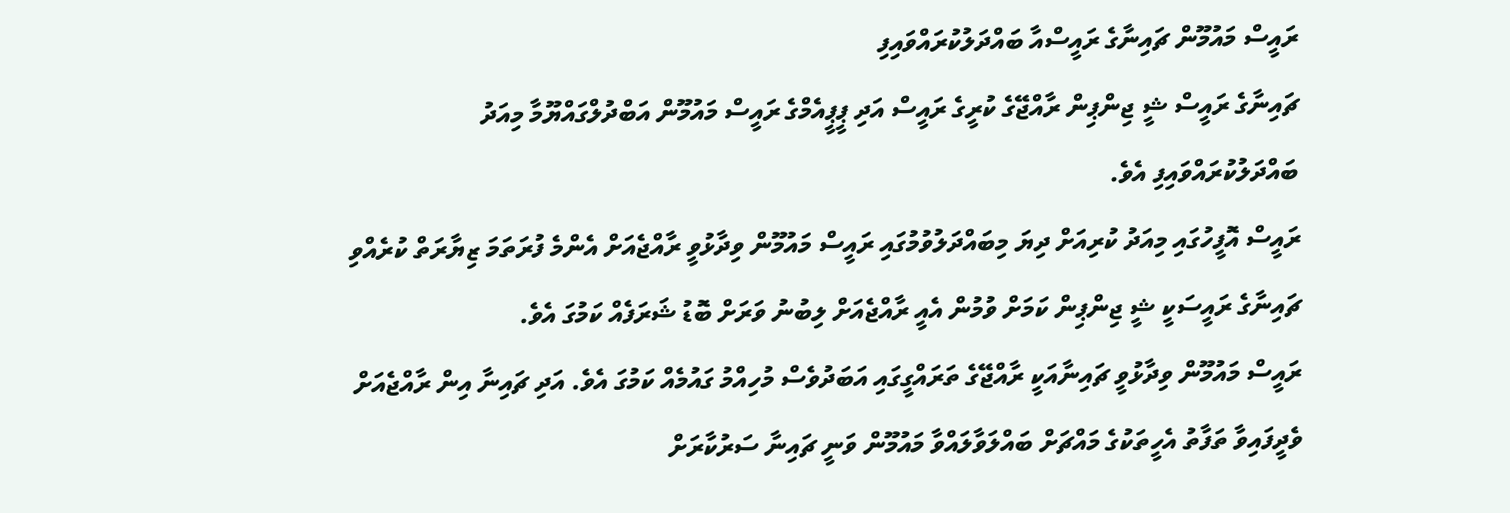ރައީސް މައުމޫން ޗައިނާގެ ރައީސްއާ ބައްދަލުކުރައްވައިފި
ޗައިނާގެ ރައީސް ޝީ ޖިންޕިން ރާއްޖޭގެ ކުރީގެ ރައީސް އަދި ޕީޕީއެމްގެ ރައީސް މައުމޫން އަބްދުލްގައްޔޫމާ މިއަދު ބައްދަލުކުރައްވައިފި އެވެ.
ރައީސް އޮފީހުގައި މިއަދު ކުރިއަށް ދިޔަ މިބައްދަލުވުމުގައި ރައީސް މައުމޫން ވިދާޅުވީ ރާއްޖެއަށް އެންމެ ފުރަތަމަ ޒިޔާރަތް ކުރެއްވި ޗައިނާގެ ރައީސަކީ ޝީ ޖިންޕިން ކަމަށް ވުމުން އެއީ ރާއްޖެއަށް ލިބުނު ވަރަށް ބޮޑު ޝަރަފެއް ކަމުގަ އެވެ.
ރައީސް މައުމޫން ވިދާޅުވީ ޗައިނާއަކީ ރާއްޖޭގެ ތަރައްގީގައި އަބަދުވެސް މުހިއްމު ގައުމެއް ކަމުގަ އެވެ. އަދި ޗައިނާ އިން ރާއްޖެއަށް ވެދީފައިވާ ތަފާތު އެހީތަކުގެ މައްޗަށް ބައްލަވާލައްވާ މައުމޫން ވަނީ ޗައިނާ ސަރުކާރަށް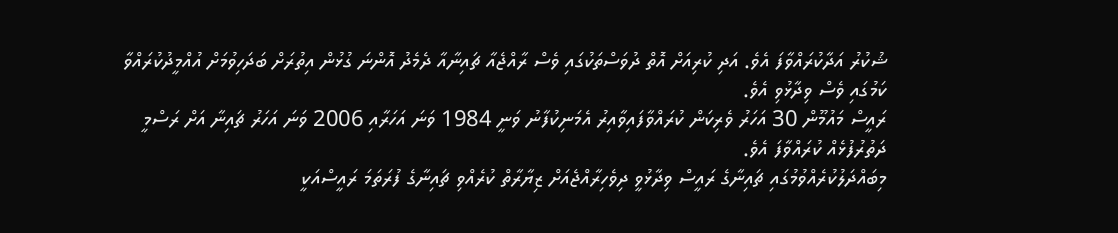ޝުކުރު އަދާކުރައްވާފަ އެވެ. އަދި ކުރިއަށް އޮތް ދުވަސްތަކުގައި ވެސް ރާއްޖެއާ ޗައިނާއާ ދެމެދު އޮންނަ ގުޅުން އިތުރަށް ބަދަހިވުމަށް އުއްމީދުކުރައްވާ ކަމުގައި ވެސް ވިދާޅުވި އެވެ.
ރައީސް މައުމޫން 30 އަހަރު ވެރިކަން ކުރައްވާފައިވާއިރު އެމަނިކުފާނު ވަނީ 1984 ވަނަ އަހަރާއި 2006 ވަނަ އަހަރު ޗައިނާ އަށް ރަސްމީ ދަތުރުފުޅެއް ކުރައްވާފަ އެވެ.
މިބައްދަލުކުރެއްވުމުގައި ޗައިނާގެ ރައީސް ވިދާޅުވީ ދިވެހިރާއްޖެއަށް ޒިޔާރާތް ކުރެއްވި ޗައިނާގެ ފުރަތަމަ ރައީސްއަކީ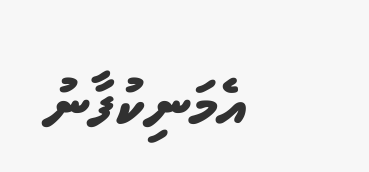އެމަނިކުފާނު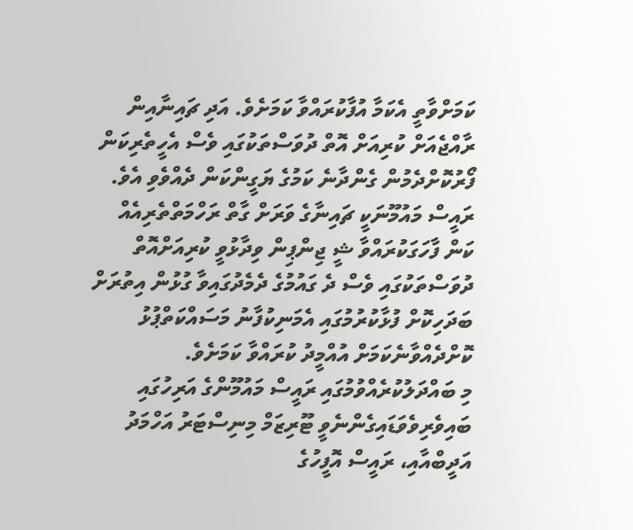ކަމަށްވާތީ އެކަމާ އުފާކުރައްވާ ކަމަށެވެ. އަދި ޗައިނާއިން ރާއްޖެއަށް ކުރިއަށް އޮތް ދުވަސްތަކުގައި ވެސް އެހީތެރިކަން ފޯރުކޮށްދެމުން ގެންދާނެ ކަމުގެ ޔަގީންކަން ދެއްވެވި އެވެ.
ރައީސް މައުމޫނަކީ ޗައިނާގެ ވަރަށް ގާތް ރަހްމަތްތެރިއެއް ކަން ފާހަގަކުރައްވާ ޝީ ޖިންޕިން ވިދާޅުވީ ކުރިއަށްއޮތް ދުވަސްތަކުގައި ވެސް ދެ ގައުމުގެ ދެމެދުގައިވާ ގުޅުން އިތުރަށް ބަދަހިކޮށް ފުޅާކުރުމުގައި އެމަނިކުފާނު މަސައްކަތްޕުޅު ކޮށްދެއްވާނެކަމަށް އުއްމީދު ކުރައްވާ ކަމަށެވެ.
މި ބައްދަލުކުރެއްވުމުގައި ރައީސް މައުމޫންގެ އަރިހުގައި ބައިވެރިވެވަޑައިގެންނެވީ ޓޫރިޒަމް މިނިސްޓަރު އަހްމަދު އަދީބްއާއި، ރައީސް އޮފީހުގެ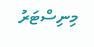މިނިސްޓަރު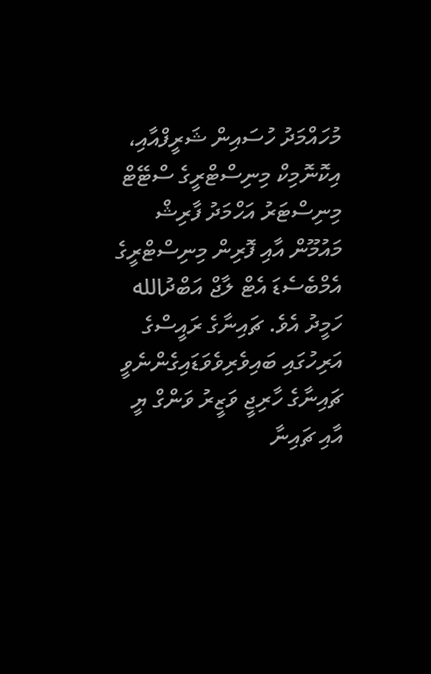މުހައްމަދު ހުސައިން ޝަރީފްއާއި، އިކޮނޮމިކް މިނިސްޓްރީގެ ސްޓޭޓް މިނިސްޓަރު އަހްމަދު ފާރިޝް މައުމޫން އާއި ފޮރިން މިނިސްޓްރީގެ އެމްބެސެޑަ އެޓް ލާޖް އަބްދުالله ހަމީދު އެވެ. ޗައިނާގެ ރައީސްގެ އަރިހުގައި ބައިވެރިވެވަޑައިގެންނެވީ ޗައިނާގެ ހާރިޖީ ވަޒީރު ވަންގް ޔީ އާއި ޗައިނާ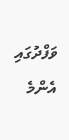ވަފްދުގައި އެންމެ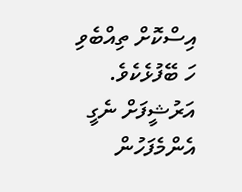އިސްކޮށް ތިއްބެވި ހަ ބޭފުޅެކެވެ.
އަރުޝީފަށް ނެގީ
އެންމެފަހުން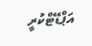އަޕްޑޭޓްކުރީ